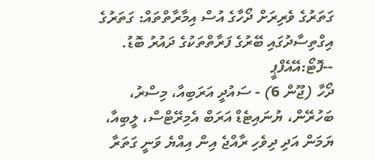ގަތަރުގެ ވެރިރަށް ދޯހާގެ އުސް އިމާރާތްތައް: ގަތަރުގެ އިގްތިސާދުގައި ބޭރުގެ ފަރާތްތަކުގެ ދައުރު ބޮޑު. --ފޮޓޯ:އޭއެފްޕީ
ދޯހާ (ޖޫން 6) - ސައުދީ އަރަބިއާ، މިސްރު، ބަހުރޭން، ޔުނައިޓެޑް އަރަބް އެމިރޭޓްސް، ލީބިއާ، ޔަމަން އަދި ދިވެހި ރާއްޖެ އިން އިއްޔެ ވަނީ ގަތަރާ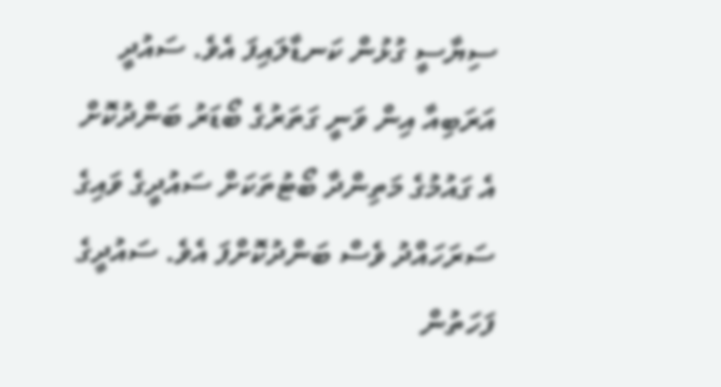ސިޔާސީ ގުޅުން ކަނޑާލައިފަ އެވެ. ސައުދީ އަރަބިއާ އިން ވަނީ ގަތަރުގެ ބޯޑަރު ބަންދުކޮށް އެ ގައުމުގެ މަތިންދާ ބޯޓުތަކަށް ސައުދީގެ ވައިގެ ސަރަހައްދު ވެސް ބަންދުކޮށްފަ އެވެ. ސައުދީގެ ފަހަތުން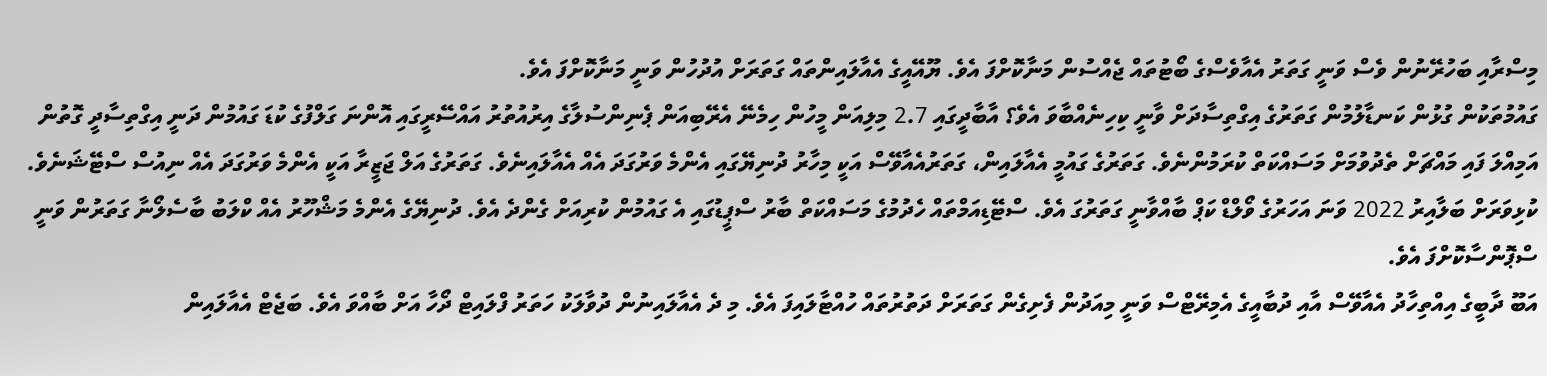މިސްރާއި ބަހުރޭނުން ވެސް ވަނީ ގަތަރު އެއާވެސްގެ ބޯޓުތައް ޖެއްސުން މަނާކޮށްފަ އެވެ. ޔޫއޭއީގެ އެއާލައިންތައް ގަތަރަށް އުދުހުން ވަނީ މަނާކޮށްފަ އެވެ.
ގައުމުތަކުން ގުޅުން ކަނޑާލުމުން ގަތަރުގެ އިގްތިސާދަށް ވާނީ ކިހިނެއްބާވަ އެވެ؟ އާބާދީގައި 2.7 މިލިއަން މީހުން ހިމެނޭ އެރޭބިއަން ޕެނިންސުލާގެ އިރުއުތުރު އައްސޭރީގައި އޮންނަ ގަލްފުގެ ކުޑަ ގައުމުން ދަނީ އިގްތިސާދީ ގޮތުން އަމިއްލަ ފައި މައްޗަށް ތެދުވުމަށް މަސައްކަތް ކުރަމުންނެވެ. ގަތަރުގެ ގައުމީ އެއާލައިން، ގަތަރުއެއާވޭސް އަކީ މިހާރު ދުނިޔޭގައި އެންމެ ވަރުގަދަ އެއް އެއާލައިނެވެ. ގަތަރުގެ އަލް ޖަޒީރާ އަކީ އެންމެ ވަރުގަދަ އެއް ނިއުސް ސްޓޭޝަނެވެ. ކުޅިވަރަށް ބަލާއިރު 2022 ވަނަ އަހަރުގެ ވޯލްޑް ކަޕް ބާއްވާނީ ގަތަރުގަ އެވެ. ސްޓޭޑިއަމްތައް ހެދުމުގެ މަސައްކަތް ބާރު ސްޕީޑުގައި އެ ގައުމުން ކުރިއަށް ގެންދެ އެވެ. ދުނިޔޭގެ އެންމެ މަޝްހޫރު އެއް ކްލަބު ބާސެލޯނާ ގަތަރުން ވަނީ ސްޕޮންސާކޮށްފަ އެވެ.
އަބޫ ދާބީގެ އިއްތިހާދު އެއާވޭސް އާއި ދުބާއީގެ އެމިރޭޓްސް ވަނީ މިއަދުން ފެށިގެން ގަތަރަށް ދަތުރުތައް ހުއްޓާލައިފަ އެވެ. މި ދެ އެއާލައިނުން ދުވާލަކު ހަތަރު ފްލައިޓް ދޯހާ އަށް ބާއްވަ އެވެ. ބަޖެޓް އެއާލައިން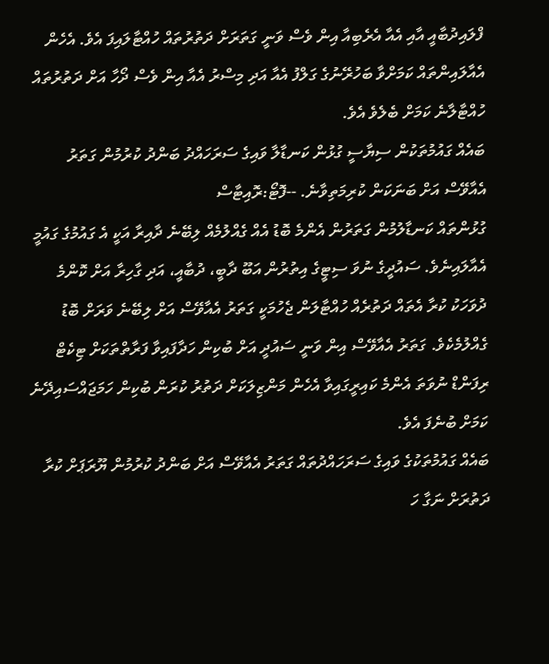ފްލައިދުބާއީ އާއި އެއާ އެރެބިއާ އިން ވެސް ވަނީ ގަތަރަށް ދަތުރުތައް ހުއްޓާލައިފަ އެވެ. އެހެން އެއާލައިންތައް ކަމަށްވާ ބަހުރޭނުގެ ގަލްފު އެއާ އަދި މިސްރު އެއާ އިން ވެސް ދޯހާ އަށް ދަތުރުތައް ހުއްޓާލާނެ ކަމަށް ބެލެވެ އެވެ.
ބައެއް ގައުމުތަކުން ސިޔާސީ ގުޅުން ކަނޑާލާ ވައިގެ ސަރަހައްދު ބަންދު ކުރުމުން ގަތަރު އެއާވޭސް އަށް ބަނަކަން ކުރިމަތިވާނެ. --ފޮޓޯ:ރޮއިޓާސް
ގުޅުންތައް ކަނޑާލުމުން ގަތަރުން އެންމެ ބޮޑު އެއް ގެއްލުމެއް ލިބޭނެ ދާއިރާ އަކީ އެ ގައުމުގެ ގައުމީ އެއާލައިނެވެ. ސައުދީގެ ނުވަ ސިޓީގެ އިތުރުން އަބޫ ދާބީ، ދުބާއީ، އަދި ގާހިރާ އަށް ކޮންމެ ދުވަހަކު ކުރާ އެތައް ދަތުރެއް ހުއްޓާލަން ޖެހުމަކީ ގަތަރު އެއާވޭސް އަށް ލިބޭނެ ވަރަށް ބޮޑު ގެއްލުމެކެވެ. ގަތަރު އެއާވޭސް އިން ވަނީ ސައުދީ އަށް ބުކިން ހަދާފައިވާ ފަރާތްތަކަށް ޓިކެޓް ރިފަންޑް ނުވަތަ އެންމެ ކައިރީގައިވާ އެހެން މަންޒިލަކަށް ދަތުރު ކުރަން ބުކިން ހަމަޖައްސައިދޭނެ ކަމަށް ބުނެފަ އެވެ.
ބައެއް ގައުމުތަކުގެ ވައިގެ ސަރަހައްދުތައް ގަތަރު އެއާވޭސް އަށް ބަންދު ކުރުމުން ޔޫރަޕަށް ކުރާ ދަތުރަށް ނަގާ ހަ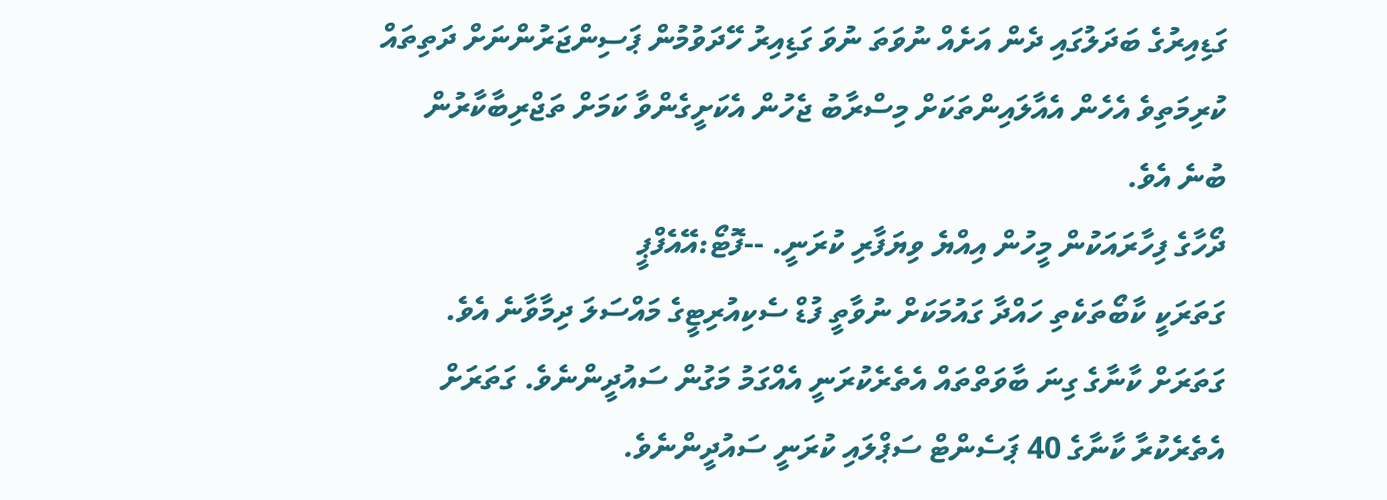ގަޑިއިރުގެ ބަދަލުގައި ދެން އަށެއް ނުވަތަ ނުވަ ގަޑިއިރު ހޭދަވުމުން ޕަސިންޖަރުންނަށް ދަތިތައް ކުރިމަތިވެ އެހެން އެއާލައިންތަކަށް މިސްރާބު ޖެހުން އެކަށީގެންވާ ކަމަށް ތަޖްރިބާކާރުން ބުނެ އެވެ.
ދޯހާގެ ފިހާރައަކުން މީހުން އިއްޔެ ވިޔަފާރި ކުރަނީ. --ފޮޓޯ:އޭއެފްޕީ
ގަތަރަކީ ކާބޯތަކެތި ހައްދާ ގައުމަކަށް ނުވާތީ ފުޑް ސެކިއުރިޓީގެ މައްސަލަ ދިމާވާނެ އެވެ. ގަތަރަށް ކާނާގެ ގިނަ ބާވަތްތައް އެތެރެކުރަނީ އެއްގަމު މަގުން ސައުދީންނެވެ. ގަތަރަށް އެތެރެކުރާ ކާނާގެ 40 ޕަސެންޓް ސަޕްލައި ކުރަނީ ސައުދީންނެވެ.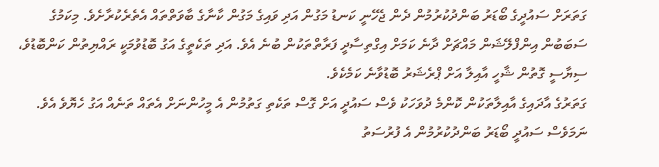ގަތަރަށް ސައުދީގެ ބޯޑަރު ބަންދުކުރުމުން ދެން ޖެހޭނީ ކަނޑު މަގުން އަދި ވައިގެ މަގުން ކާނާގެ ބާވަތްތައް އެތެރެކުރާށެވެ. މިކަމުގެ ސަބަބުން އިންފްލޭޝަން މައްޗަށް ދާނެ ކަމަށް އިގްތިސާދީ ފަރާތްތަކުން ބުނެ އެވެ. އަދި ތަކެތީގެ އަގު ބޮޑުވުމަކީ ރައްޔިތުން ކަންބޮޑުވެ، ސިޔާސީ ގޮތުން ޝާހީ އާއިލާ އަށް ޕްރެޝަރު ބޮޑުވާނެ ކަމެކެވެ.
ގަތަރުގެ އާދައިގެ އާއިލާތަކުން ކޮންމެ ދުވަހަކު ވެސް ސައުދީ އަށް ގޮސް ތަކެތި ގަތުމުން އެ މީހުންނަށް އެތައް ތަނެއް އަގު ހެޔޮވެ އެވެ. ނަމަވެސް ސައުދީ ބޯޑަރު ބަންދުކުރުމުން އެ ފުރުސަތު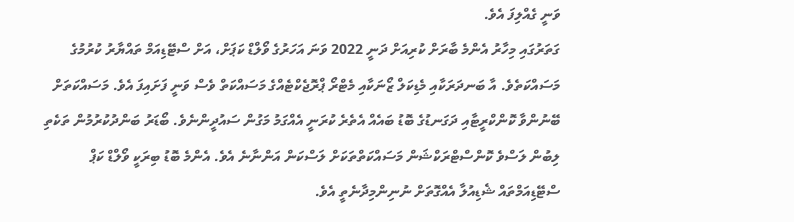ވަނީ ގެއްލިފަ އެވެ.
ގަތަރުގައި މިހާރު އެންމެ ބާރަށް ކުރިއަށް ދަނީ 2022 ވަނަ އަހަރުގެ ވޯލްޑް ކަޕަށް، އަށް ސްޓޭޑިއަމް ތައްޔާރު ކުރުމުގެ މަސައްކަތެވެ. އާ ބަނދަރަކާއި މެޑިކަލް ޒޯނަކާއި މެޓްރޯ ޕްރޮޖެކްޓެއްގެ މަސައްކަތް ވެސް ވަނީ ފަށައިފަ އެވެ. މަސައްކަތަށް ބޭނުންވާ ކޮންކްރީޓާއި ދަގަނޑުގެ ބޮޑު ބައެއް އެތެރެ ކުރަނީ އެއްގަމު މަގުން ސައުދީންނެވެ. ބޯޑަރު ބަންދުކުރުމުން ތަކެތި ލިބުން ލަސްވެ ކޮންސްޓްރަކްޝަން މަސައްކަތްތަކަށް ލަސްކަން އަންނާނެ އެވެ. އެންމެ ބޮޑު ބިރަކީ ވޯލްޑް ކަޕް ސްޓޭޑިއަމްތައް ޝެޑިއުލާ އެއްގޮތަށް ނުނިންމިދާނެތީ އެވެ.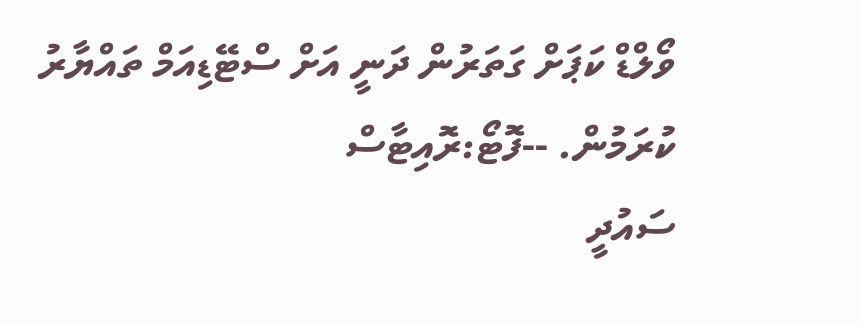ވޯލްޑް ކަޕަށް ގަތަރުން ދަނީ އަށް ސްޓޭޑިއަމް ތައްޔާރު ކުރަމުން. --ފޮޓޯ:ރޮއިޓާސް
ސައުދީ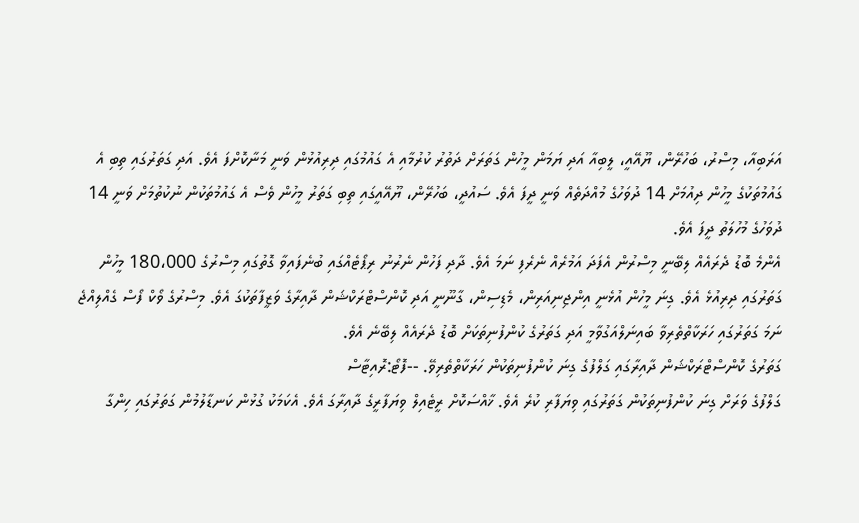އަރަބިއާ، މިސްރު، ބަހުރޭން، ޔޫއޭއީ، ލީބިއާ އަދި ޔަމަން މީހުން ގަތަރަށް ދަތުރު ކުރުމާއި އެ ގައުމުގައި ދިރިއުޅުން ވަނީ މަނާކޮށްފަ އެވެ. އަދި ގަތަރުގައި ތިބި އެ ގައުމުތަކުގެ މީހުން ދިއުމަށް 14 ދުވަހުގެ މުއްދަތެއް ވަނީ ދީފަ އެވެ. ސައުދީ، ބަހުރޭން، ޔޫއޭއީގައި ތިބި ގަތަރު މީހުން ވެސް އެ ގައުމުތަކުން ނުކުތުމަށް ވަނީ 14 ދުވަހުގެ މުހުލަތު ދީފަ އެވެ.
އެންމެ ބޮޑު ދެރައެއް ލިބޭނީ މިސްރުން އެފަދަ އަމުރެއް ނެރެފި ނަމަ އެވެ. ދާދި ފަހުން ނެރުނު ރިޕޯޓެއްގައި ބުނެފައިވާ ގޮތުގައި މިސްރުގެ 180،000 މީހުން ގަތަރުގައި ދިރިއުޅެ އެވެ. ގިނަ މީހުން އުޅެނީ އިންޖިނިއަރިން، މެޑިސިން، ގާނޫނީ އަދި ކޮންސްޓްރަކްޝަން ދާއިރާގެ ވަޒީފާތަކުގަ އެވެ. މިސްރުގެ ވޯކް ފޯސް ގެއްލިއްޖެ ނަމަ ގަތަރުގައި ހަރަކާތްތެރިވާ ބައިނަލްއަގުވާމީ އަދި ގަތަރުގެ ކުންފުނިތަކަށް ބޮޑު ދެރައެއް ލިބޭނެ އެވެ.
ގަތަރުގެ ކޮންސްޓްރަކްޝަން ދާއިރާގައި ގަލްފުގެ ގިނަ ކުންފުނިތަކުން ހަރަކާތްތެރިވޭ. --ފޮޓޯ:ރޮއިޓާސް
ގަލްފުގެ ވަރަށް ގިނަ ކުންފުނިތަކުން ގަތަރުގައި ވިޔަފާރި ކުރެ އެވެ. ޚާއްސަކޮށް ރީޓެއިލް ވިޔަފާރީގެ ދާއިރާގަ އެވެ. އެކަމަކު ގުޅުން ކަނޑާލުމުން ގަތަރުގައި ހިންގާ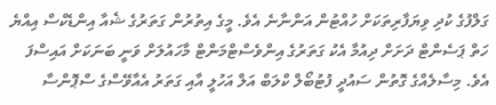ގަލްފުގެ ކުދި ވިޔަފާރިތަކަށް ހުއްޓުން އަންނާނެ އެވެ. މީގެ އިތުރުން ގަތަރުގެ ޝެއާ އިންޑެކްސް އިއްޔެ ހަތް ޕަސެންޓް ދަށަށް ދިއުމާ އެކު ގަތަރުގެ އިންވެސްޓްމަންޓް މާހައުލަށް ވަނީ ބަނަކަށް އައިސްފަ އެވެ. މިސާލެއްގެ ގޮތުން ސައުދީ ފުޓުބޯލް ކްލަބް އަލް އަހުލީ އާއި ގަތަރު އެއާވޭސްގެ ސްޕޮންސާ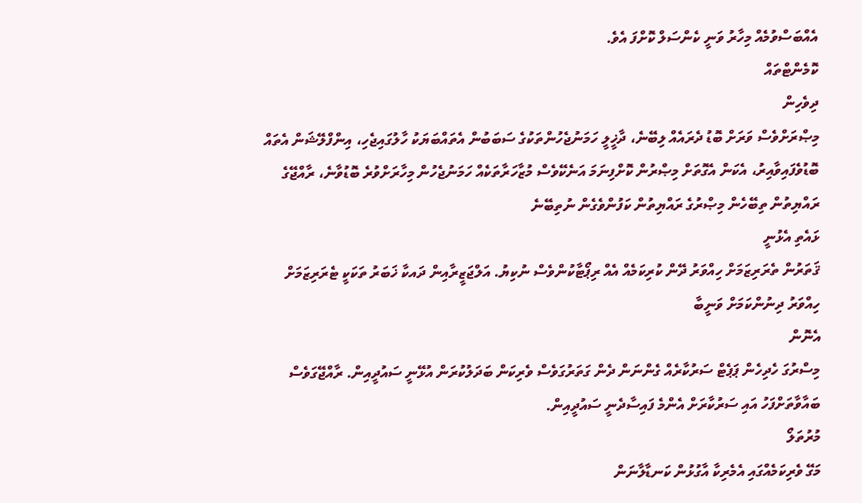އެއްބަސްވުމެއް މިހާރު ވަނީ ކެންސަލް ކޮށްފަ އެވެ.
ކޮމެންޓްތައް
ދިވެހިން
މިޞްރަށްވެސް ވަރަށް ބޮޑު ދެރައެއް ލިބޭނެ، ދާޚީލީ ހަމަނުޖެހުންތަކުގެ ސަބަބުން އެތައްބަޔަކު ހާލުގައިޖެހި، އިންފްލޭޝަން އެތައް ބޮޑުވެފައިވާއިރު، އެކަން އެގޮތަށް މިޞްރުން ކޮށްފިނަމަ އަނެކޭވެސް މުޒާހަރާތަކެއް ހަމަނުޖެހުން މިހާރަށްވުރެ ބޮޑުވާނެ، ރާއްޖޭގެ ރައްޔިތުން ތިބޭހެން މިޞްރުގެ ރައްޔިތުން ކަފުންވެގެން ނުތިބޭނެ
ޅައެތި އެޅުނީ
ޤަތަރުން ތެރަރިޒަމަށް ހިއްވަރު ދޭން ކުރިކަމެއް އެއް ރިޕޯޓާކުންވެސް ނުކިޔު. އަލްޖަޒީރާއިން ދައކާ ޚަބަރު ތަކަކީ ޓެރަރިޒަމަށް ހިއްވަރު ދިނުންކަމަށް ވަނީބާ
އެނޮން
މިސްރުގަ ހެދިހެން ޕަޕެޓް ސަރުކާރެއް ގެންނަން ދެން ގަތަރުގަވެސް ވެރިކަން ބަދަލުކުރަން އުޅޭނީ ސައުދީއިން. ރާއްޖޭގަވެސް ބައާވާތަށްފަހު އައި ސަރުކާރަށް އެންމެ ފައިސާދެނީ ސައުދީއިން.
މުރުތަލޯ
މަގޭ ވެރިކަމެއްގައި އެމެރިކާ އާގުޅުން ކަނޑާލާނަން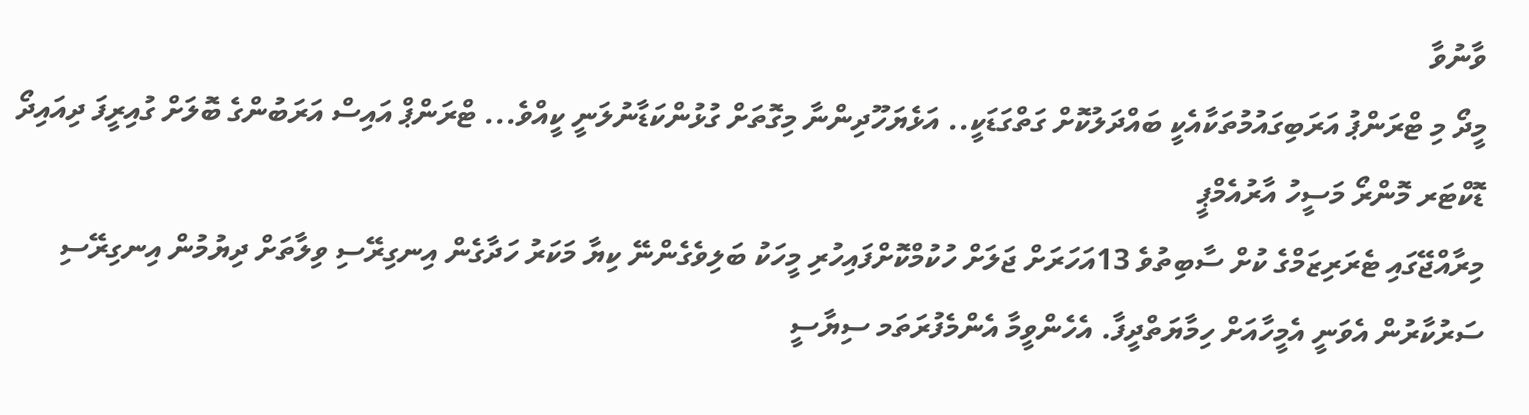ވާނުވާ
މީދޯ މި ޓްރަންޕު އަރަބިގައުމުތަކާއެކީ ބައްދަލުކޮށް ގަތްގަޑަކީ.. އަޅެޔަހޫދިންނާ މިގޮތަށް ގުޅުންކަޑާނުލަނީ ކީއްވެ... ޓްރަންޕް އައިސް އަރަބުންގެ ބޮލަށް ގުއިރީފަ ދިއައިދޯ
ޑޮކްޓަރ މޮންރޯ މަސީހު އާރުއެމްޕީ
މިރާއްޖޭގައި ޓެރަރިޒަމްގެ ކުށް ސާބިތުވެ 13އަހަރަށް ޖަލަށް ހުކުމްކޮށްފައިހުރި މީހަކު ބަލިވެގެންނޭ ކިޔާ މަކަރު ހަދާގެން އިނގިރޭސި ވިލާތަށް ދިޔުމުން އިނގިރޭސި ސަރުކާރުން އެވަނީ އެމީހާއަށް ހިމާޔަތްދީފާ. އެހެންވީމާ އެންމެފުރަތަމ ސިޔާސީ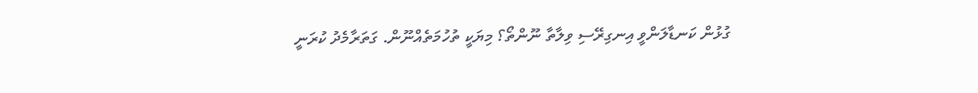ގުޅުން ކަނޑާލަންވީ އިނގިރޭސި ވިލާތާ ނޫންތޯ؟ މިޔަކީ ތުހުމަތެއްނޫން. ގަތަރާމެދު ކުރަނީ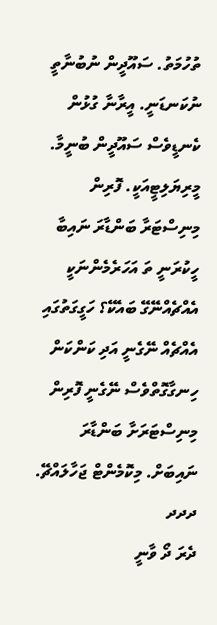ތުހުމަތު. ސައޫދީން ނުބުނާތީ ނުކަނޑަނީ. އީރާނާ ގުޅުން ކެނޑީވެސް ސައޫދީން ބުނީމާ. މީރިޔަލިޓީއަކީ. ފޮރިން މިނިސްޓަރާ ބަންޑާރަ ނައިބާ ހީކުރަނީ ތަ އަހަރެމެންނަކީ އެއްޗެއްނޭގޭ ބައެކޭ؟ ހަގީގަތުގައި އެއްޗެއް ނޭގެނީ އަދި ކަންކަން ހިނގާގޮތްވެސް ނޭގެނީ ފޮރިން މިނިސްޓަރަށާ ބަންޑާރަ ނައިބަށް. މިކޮމެންޓް ޖަހާލައްޗޭ.
ދދދ
ދެރަ ދޯ ވާނީ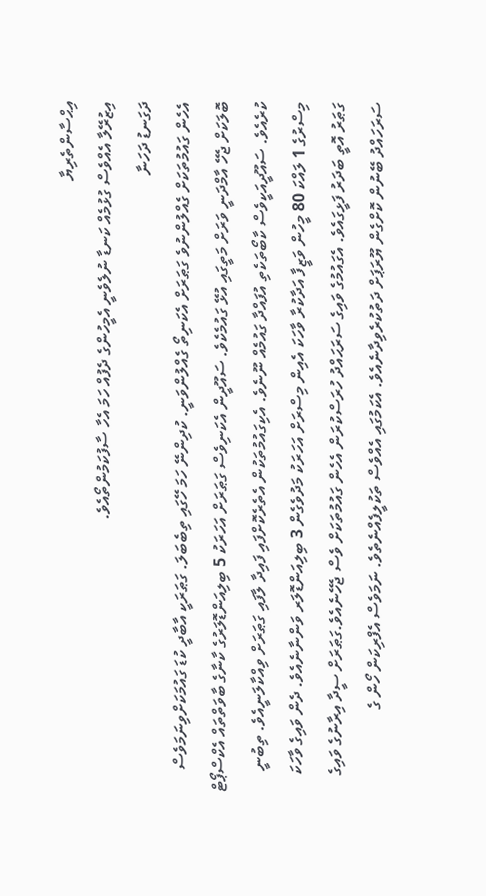އިޙްސާންތެރިޔާ
އިޒުރޭލާ އެއްވެސް ގުޅުމެއް ކަނޑާ ނުލެވެނީ އެމީހުންގެ ދެފުއް ހަމަ އެހާ ސާފުކަމުންތޯއެވެ.
ދަގަނޑު ދަހަނާ
އެހެން ގައުމުތަކަށް ގެއްލުންނުވެ ގަޠަރަށް އެކަނިތޯ ގެއްލުންވަނީ. ކުދިންނޭ ހަމަ ހޭގައި ތިބެބަލަ. ގަޠަރަކީ އާބާދީ ކުޑަ ގައުމަކަށްވިނަމަވެސް ބޮލަކަށް ޖެހޭ އާމްދަނީ ވަރަށް މަތީގައި އުޅޭ ގައުމެކެވެ. ސައޫދީން އެކަނިވެސް ގަޠަރަށް އަހަރަކު 5 ބިލިއަންޑޮލަރުގެ ކާނާގެ ބާވަތްތައް އެކްސްޕޯޓް ކުރެއެވެ. ސައޫދީއަކީވެސް ކާބޯތަކެތި އުފައްދާ ގައުމެއް ނޫނެވެ. އެކިގައުމުތަކުން އެތެރެކޮށްފައި ފައިދާ ލާފައި ގަޠަރަށް ވިއްކާލަނީއެވެ. ތިބުނީ މިސްރުގެ 1 ލައްކަ 80 މީހުން ވަޒީފާ އަދާކުރާ ވާހަކަ އެއިން މިސްރަށް އަހަރަކު މަދުވެގެން 3 ބިލިއަންޑޮލަރ ވަންނާނެއެވެ. ދެން ވައިގެ ވާހަކަ ގަޠަރު އޮތީ ބަދަރު ފަޅީގައެވެ. އެގައުމުގެ ވައިގެ ސަރަޙައްދު ހުރަސްކުރަން އެހެން ގައުމުތަކަށް ވެސް ޖެހޭނެއެވެ.ގަޠަރަށް ސީދާ އިރާނުގެ ވައިގެ ސަރަހައްދު ބޭނުން ކޮށްގެން ޔޫރަޕަށް ދަތުކުރެވިދާނެއެވެ. އެކަމުގައި އެއްވެސް ތަކުލީފެއްނެތެވެ. ނަމަވެސް އެފްރިކަން ހޯން ގެ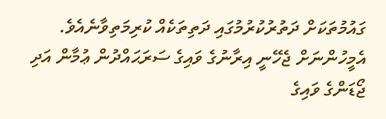ގައުމުތަކަށް ދަތުރުކުރުމުގައި ދަތިތަކެއް ކުރިމަތިވާނެއެވެ. އެމީހުންނަށް ޖެހޭނީ އިރާނުގެ ވައިގެ ސަރަޙައްދުން ޢުމާން އަދި ޖޯޑަންގެ ވައިގެ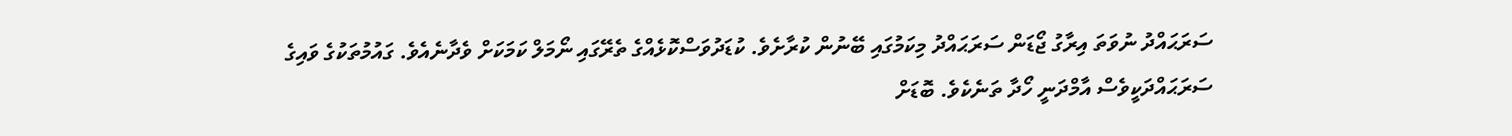ސަރަޙައްދު ނުވަތަ އިރާގު ޖޯޑަން ސަރަޙައްދު މިކަމުގައި ބޭނުން ކުރާށެވެ. ކުޑަދުވަސްކޮޅެއްގެ ތެރޭގައި ނޯމަލް ކަމަކަށް ވެދާނެއެވެ. ގައުމުތަކުގެ ވައިގެ ސަރަޙައްދަކީވެސް އާމްދަނީ ހޯދާ ތަނެކެވެ. ބޮޑަށް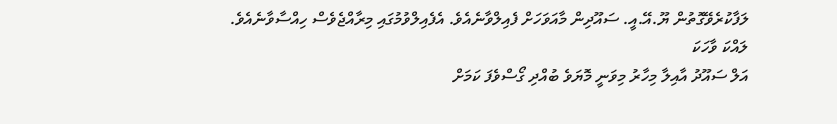ލަފާކުރެވޭގޮތުން ޔޫ.އޭ.އީ. ސައޫދިން މާއަވަހަށް ފެއިލްވާނެއެވެ. އެފެއިލްވުމުގައި މިރާއްޖެވެސް ހިއްސާވާނެއެވެ.
ލައްކަ ވާހަކަ
އަލް ސައޫދު އާއިލާ މިހާރު މިވަނީ މޮޔަވެ ބުއްދި ގޯސްވެފަ ކަމަށް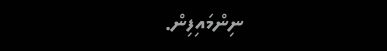ނިންމައިފިން.